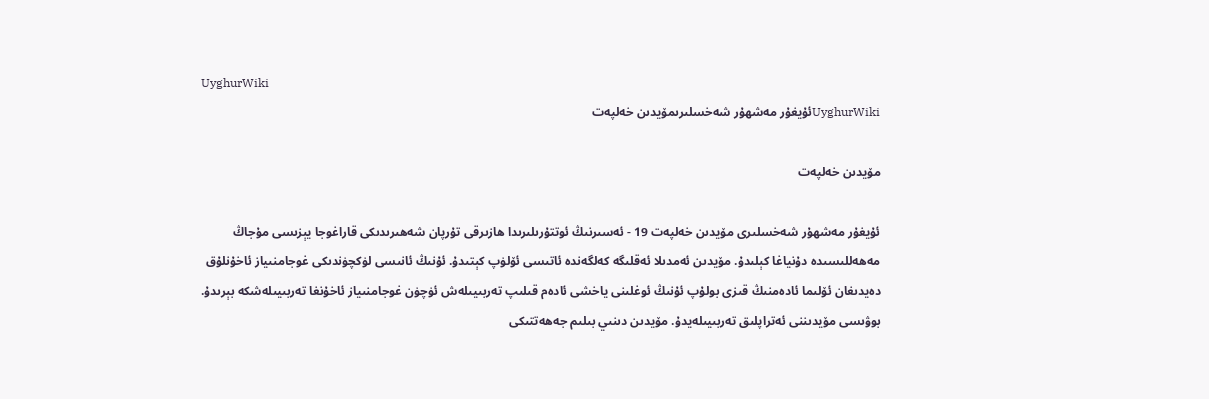UyghurWiki
UyghurWikiئۇيغۇر مەشھۇر شەخسلىرىمۆيدىن خەلپەت

مۆيدىن خەلپەت

ئۇيغۇر مەشھۇر شەخسلىرى مۆيدىن خەلپەت 19 - ئەسىرنىڭ ئوتتۇرىلىرىدا ھازىرقى تۇرپان شەھىرىدىكى قاراغوجا يېزىسى مۇجاڭ مەھەللىسىدە دۇنياغا كېلىدۇ. مۆيدىن ئەمدىلا ئەقلىگە كەلگەندە ئاتىسى ئۆلۈپ كېتىدۇ. ئۇنىڭ ئانىسى لۈكچۈندىكى غوجامنىياز ئاخۇنلۇق دەيدىغان ئۆلىما ئادەمنىڭ قىزى بولۇپ ئۇنىڭ ئوغلىنى ياخشى ئادەم قىلىپ تەربىيىلەش ئۈچۈن غوجامنىياز ئاخۇنغا تەربىيىلەشكە بېرىدۇ. بوۋىسى مۆيدىننى ئەتراپلىق تەربىيىلەيدۇ. مۆيدىن دىنىي بىلىم جەھەتتىكى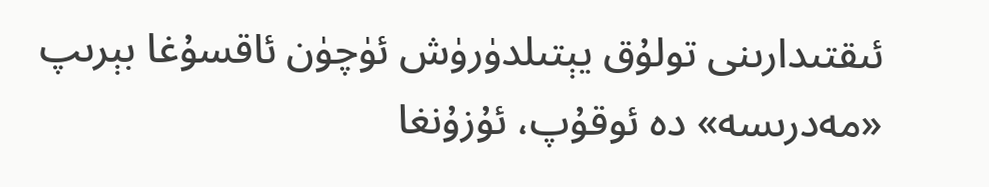ئىقتىدارىنى تولۇق يېتىلدۈرۈش ئۈچۈن ئاقسۇغا بېرىپ «مەدرىسە» دە ئوقۇپ، ئۇزۇنغا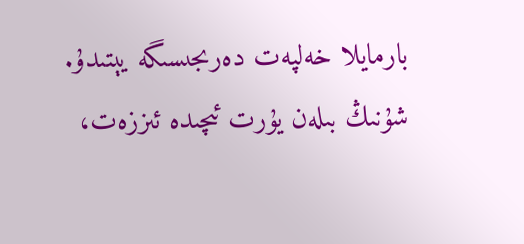بارمايلا خەلپەت دەرىجىسىگە يېتىدۇ. شۇنىڭ بىلەن يۇرت ئىچىدە ئىززەت،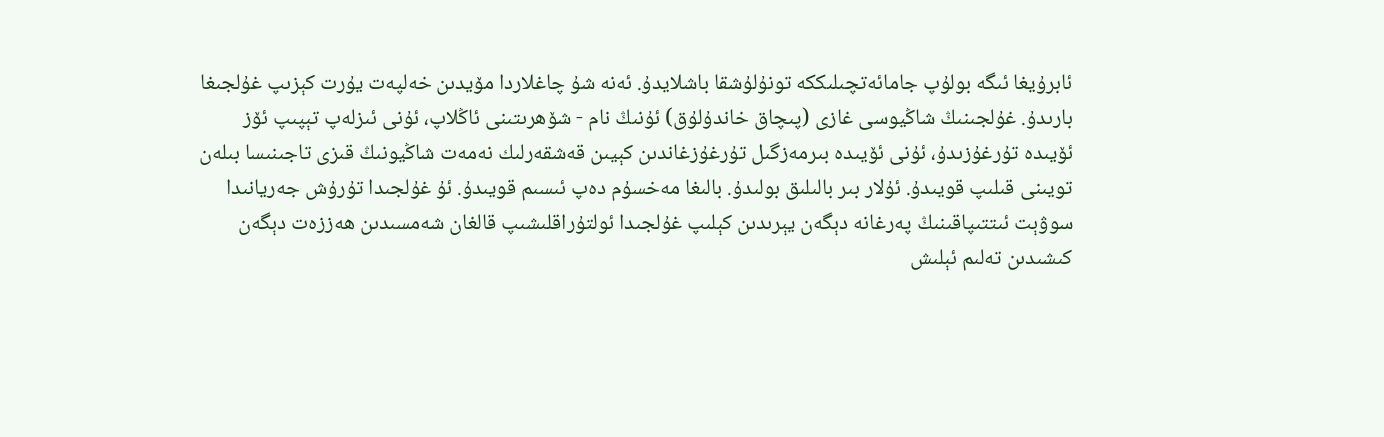ئابرۇيغا ئىگە بولۇپ جامائەتچىلىككە تونۇلۇشقا باشلايدۇ. ئەنە شۇ چاغلاردا مۆيدىن خەلپەت يۇرت كېزىپ غۇلجىغا بارىدۇ. غۇلجىنىڭ شاڭيوسى غازى (پىچاق خاندۇلۇق) ئۇنىڭ نام - شۆھرىتىنى ئاڭلاپ، ئۇنى ئىزلەپ تېپىپ ئۆز ئۆيىدە تۇرغۇزىدۇ، ئۇنى ئۆيىدە بىرمەزگىل تۇرغۇزغاندىن كېيىن قەشقەرلىك نەمەت شاڭيونىڭ قىزى تاجىنىسا بىلەن تويىنى قىلىپ قويىدۇ. ئۇلار بىر بالىلىق بولىدۇ. بالىغا مەخسۇم دەپ ئىسىم قويىدۇ. ئۇ غۇلجىدا تۇرۇش جەريانىدا سوۋېت ئىتتىپاقىنىڭ پەرغانە دېگەن يېرىدىن كېلىپ غۇلجىدا ئولتۇراقلىشىپ قالغان شەمسىدىن ھەززەت دېگەن كىشىدىن تەلىم ئېلىش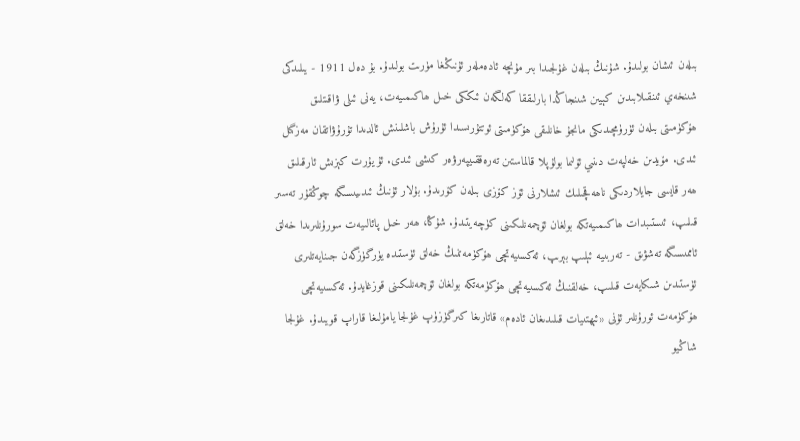بىلەن ئىشان بولىدۇ. شۇنىڭ بىلەن غۇلجىدا بىر مۇنچە ئادەملەر ئۇنىڭغا مۈرىت بولىدۇ. بۇ دەل 1911 - يىلىدكى شىنخەي ئىنقىلابىدىن كېيىن شىنجاڭدا بارلىققا كەلگەن ئىككى خىل ھاكىمىيەت، يەنى ئىلى ۋاقىتلىق ھۆكۈمىتى بىلەن ئۈرۈمچىدىكى مانجۇ خانلىقى ھۆكۈمىتى ئوتتۇرىسىدا ئۇرۇش باشلىنش ئالدىدا تۇرۇۋاتقان مەزگىل ئىدى. مۆيدىن خەلپەت دىنىي ئۆلىما بولۇپلا قالماستىن تەرەققىيپەرۋەر كىشى ئىدى. ئۇ يۇرت كېزىش ئارقىلىق ھەر قايسى جايلاردىكى ناھەقچىلىك ئىشلارنى ئۆز كۆزى بىلەن كۆرىدۇ. بۇلار ئۇنىڭ ئىدىيىسىگە چوڭقۇر تەسىر قىلىپ، ئىستىبدات ھاكىمىيەتكە بولغان ئۆچمەنلىكىنى كۈچەيتىدۇ. شۇڭا، ھەر خىل پائالىيەت سورۇنلىرىدا خەلق ئاممىسىگە تەشۋىق - تەربىيە ئېلىپ بېرىپ، ئەكسىيەتچى ھۆكۈمەتنىڭ خەلق ئۈستىدە يۈرگۈزگەن جىنايەتلىرى ئۈستىدىن شىكايەت قىلىپ، خەلقنىڭ ئەكسىيەتچى ھۆكۈمەتكە بولغان ئۆچمەنلىكىنى قوزغايدۇ. ئەكسىيەتچى ھۆكۈمەت ئورۇنلىر ئۇنى «ئېھتىيات قىلىدىغان ئادەم» قاتارىغا كىرگۈزۈپ غۇلجا يامۇلىغا قاراپ قويىدۇ. غۇلجا شاڭيو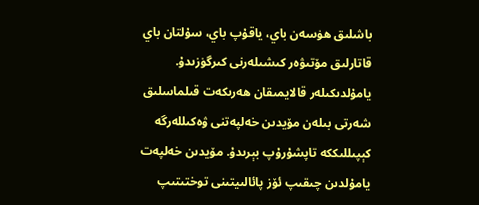باشلىق ھۈسەن باي، ياقۇپ باي، سۇلتان باي قاتارلىق مۆتىۋەر كىشىلەرنى كىرگۈزىدۇ. يامۇلدىكىلەر قالايمىقان ھەرىكەت قىلماسلىق شەرتى بىلەن مۆيدىن خەلپەتنى ۋەكىللەرگە كېپىللىككە تاپشۇرۇپ بېرىدۇ. مۆيدىن خەلپەت يامۇلدىن چىقىپ ئۆز پائالىيتىنى توختىتىپ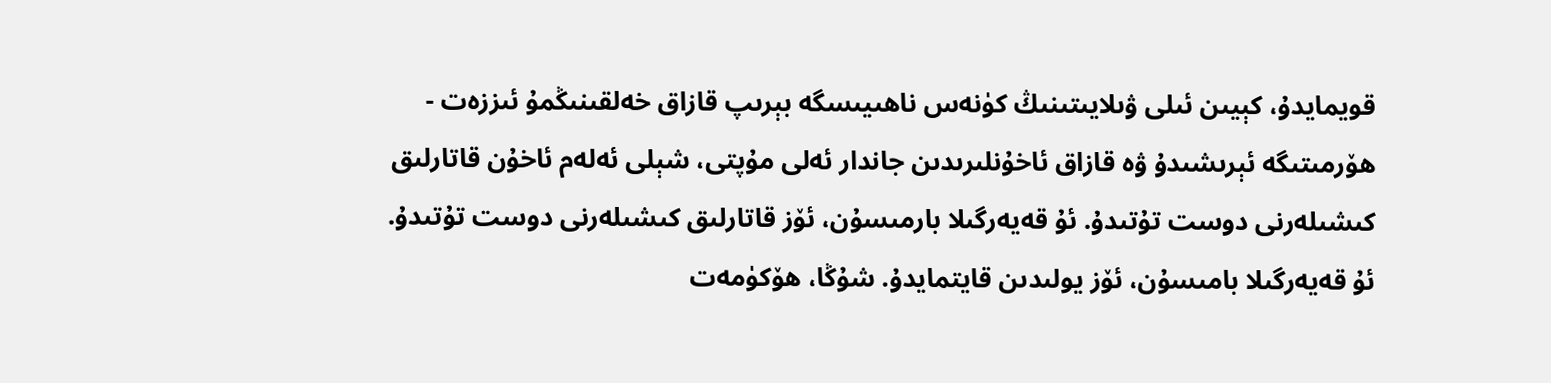قويمايدۇ، كېيىن ئىلى ۋىلايىتىنىڭ كۈنەس ناھىيىسگە بېرىپ قازاق خەلقىنىڭمۇ ئىززەت - ھۆرمىتىگە ئېرىشىدۇ ۋە قازاق ئاخۇنلىرىدىن جاندار ئەلى مۇپتى، شېلى ئەلەم ئاخۇن قاتارلىق كىشىلەرنى دوست تۇتىدۇ. ئۇ قەيەرگىلا بارمىسۇن، ئۆز قاتارلىق كىشىلەرنى دوست تۇتىدۇ. ئۇ قەيەرگىلا بامىسۇن، ئۆز يولىدىن قايتمايدۇ. شۇڭا، ھۆكۈمەت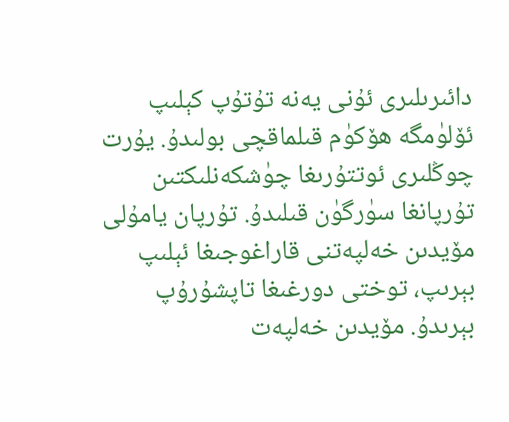دائىرىلىرى ئۇنى يەنە تۇتۇپ كېلىپ ئۆلۈمگە ھۆكۈم قىلماقچى بولىدۇ. يۇرت چوڭلىرى ئوتتۇرىغا چۈشكەنلىكتىن تۇرپانغا سۈرگۈن قىلىدۇ. تۇرپان يامۇلى مۆيدىن خەلپەتنى قاراغوجىغا ئېلىپ بېرىپ، توختى دورغىغا تاپشۇرۇپ بېرىدۇ. مۆيدىن خەلپەت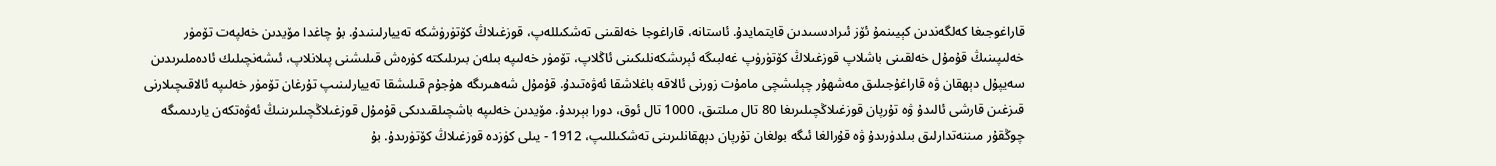قاراغوجىغا كەلگەندىن كېيىنمۇ ئۆز ئىرادىسىدىن قايتمايدۇ. ئاستانە، قاراغوجا خەلقىنى تەشكىللەپ، قوزغىلاڭ كۆتۈرۈشكە تەييارلىنىدۇ. بۇ چاغدا مۆيدىن خەلپەت تۆمۈر خەلىپىنىڭ قۇمۇل خەلقىنى باشلاپ قوزغىلاڭ كۆتۈرۈپ غەلبىگە ئېرىشكەنلىكىنى ئاڭلاپ، تۆمۈر خەلىپە بىلەن بىرىلىكتە كۈرەش قىلىشنى پىلانلاپ، ئىشەنچىلىك ئادەملىرىدىن سەيپۇل دېھقان ۋە قاراغۇجىلىق مەشھۇر چېلىشچى مامۇت زورنى ئالاقە باغلاشقا ئەۋەتىدۇ. قۇمۇل شەھىرىگە ھۇجۇم قىلىشقا تەييارلىنىپ تۇرغان تۆمۈر خەلىپە ئالاقىچىلارنى قىزغىن قارشى ئالىدۇ ۋە تۇرپان قوزغىلاڭچىلىرىغا 80 تال مىلتىق، 1000 تال ئوق، دورا بېرىدۇ. مۆيدىن خەلىپە باشچىلقىدىكى قۇمۇل قوزغىلاڭچىلىرىنىڭ ئەۋەتكەن ياردىمىگە چوڭقۇر مىننەتدارلىق بىلدۈرىدۇ ۋە قۇرالغا ئىگە بولغان تۇرپان دېھقانلىرىنى تەشكىللىپ، 1912 - يىلى كۈزدە قوزغىلاڭ كۆتۈرىدۇ. بۇ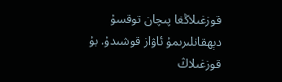قوزغىلاڭغا پىچان توقسۇ دېھقانلىرىمۇ ئاۋاز قوشىدۇ. بۇ قوزغىلاڭ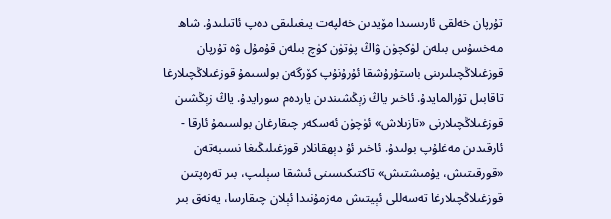تۇرپان خەلقى ئارىسىدا مۆيدىن خەلپەت يىغىلىقى دەپ ئاتىلىدۇ. شاھ مەخسۇس بىلەن لۈكچۈن ۋاڭ پۈتۈن كۈچ بىلەن قۇمۇل ۋە تۇرپان قوزغىلاڭچىلىرىنى باستۇرۇشقا ئۇرۇنۇپ كۆرگەن بولسىمۇ قوزغىلاڭچىلارغا تاقابىل تۇرالمايدۇ. ئاخىر ياڭ زېڭشىندىن ياردەم سورايدۇ. ياڭ زېڭشىن قوزغىلاڭچىلارنى «تازىلاش» ئۈچۈن ئەسكەر چىقارغان بولسىمۇ ئارقا - ئارقىدىن مەغلۇپ بولىدۇ. ئاخىر ئۇ دېھقانلار قوزغىلىڭىغا نسىبەتەن «قورقىتىش، يۇمىشتىش» تاكتىكىسىنى ئىشقا سېلىپ، بىر تەرەپتىن قوزغىلاڭچىلارغا تەسەللى ئېيتىش مەزمۇنىدا ئېلان چىقارسا، يەنەق بىر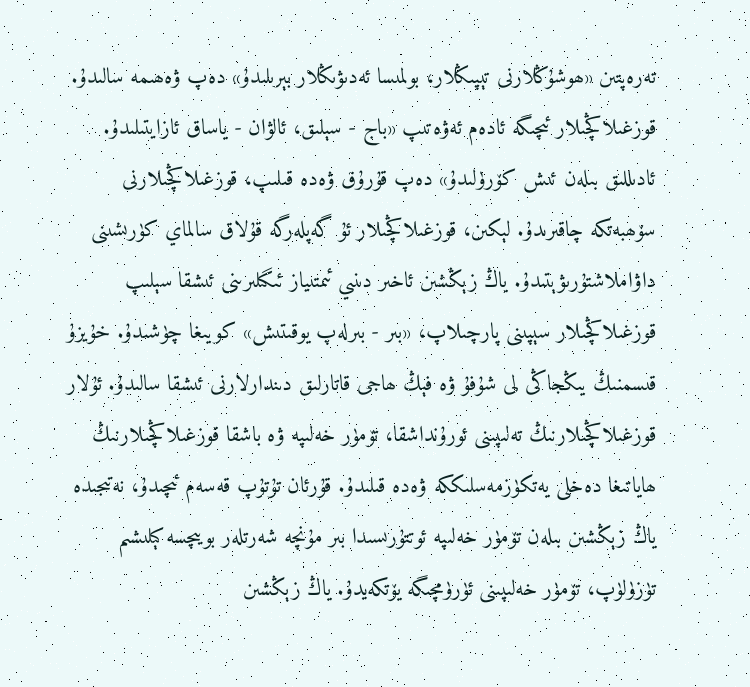تەرەپتىن «ھوشۇڭلارنى تېپىڭلار، بولمىسا ئەدىۋىڭلار بېرىلىدۇ» دەپ ۋەھىمە سالىدۇ. قوزغىلاڭچىلار ئىچىگە ئادەم ئەۋەتىپ «باج - سېلىق، ئالۋان - ياساق ئازايتىلىدۇ. ئادىللىق بىلەن ئىش كۆرۈلىدۇ» دەپ قۇرۇق ۋەدە قىلىپ، قوزغىلاڭچىلارنى سۆھبەتكە چاقىرىدۇ. لېكىن، قوزغىلاڭچىلار ئۇ گەپلەرگە قۇلاق سالماي كۈرىشىنى داۋاملاشتۇرىۋېتىدۇ. ياڭ زېڭشىن ئاخىر دىنىي ئىمتىياز ئىگىلىرىنى ئىشقا سېلىپ قوزغىلاڭچىلار سېپىنى پارچىلاپ، «بىر - بىرلەپ يوقىتىش» كويىغا چۈشىدۇ. خۇيزۇ قىسمنىڭ يىڭجاڭى لى شۇفۇ ۋە فېڭ ھاجى قاتارلىق دىندارلارنى ئىشقا سالىدۇ. ئۇلار قوزغىلاڭچىلارنىڭ تەلىپىنى ئورۇنداشقا، تۆمۈر خەلىپە ۋە باشقا قوزغىلاڭچىلارنىڭ ھاياتىغا دەخلى يەتكۈزمەسلىككە ۋەدە قىلىدۇ. قۇرئان تۇتۇپ قەسەم ئىچىدۇ، نەتىجىدە ياڭ زېڭشىن بىلەن تۆمۈر خەلىپە ئوتتۇرىسىدا بىر مۇنچە شەرتلەر بويىچسە كېلىشىم تۈزۈلۈپ، تۆمۈر خەلىپىنى ئۈرۈمچىگە يۆتكەيدۇ. ياڭ زېڭشىن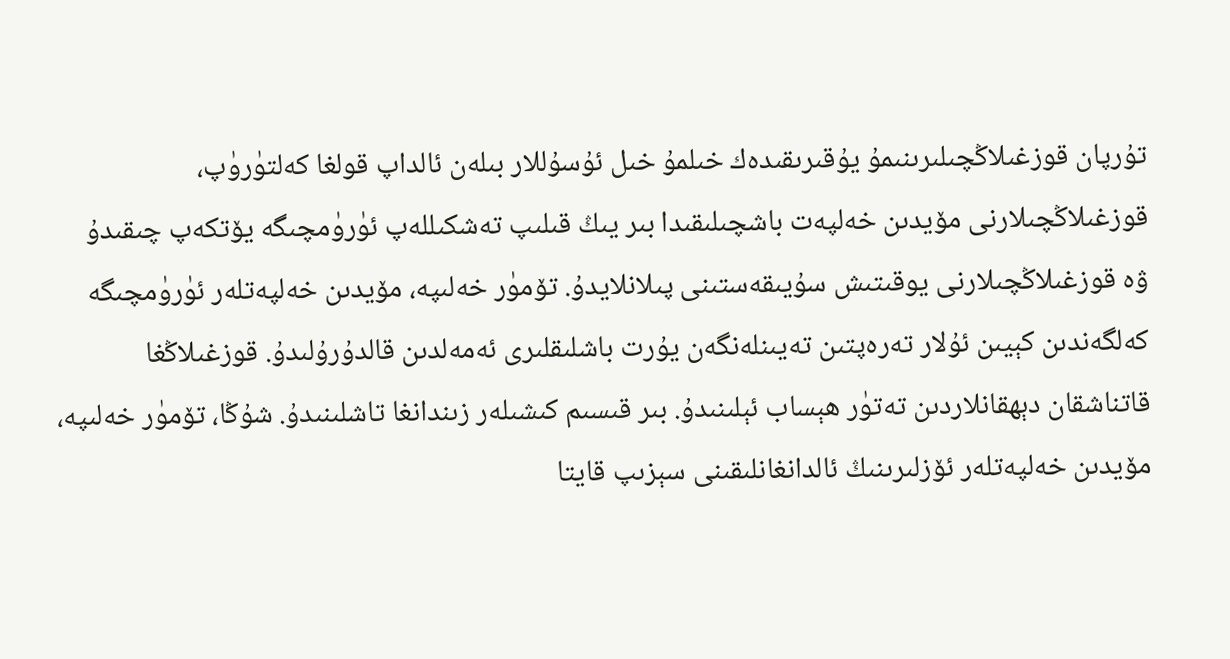تۇرپان قوزغىلاڭچىلىرىنىمۇ يۇقىرىقىدەك خىلمۇ خىل ئۇسۇللار بىلەن ئالداپ قولغا كەلتۈرۈپ، قوزغىلاڭچىلارنى مۆيدىن خەلپەت باشچىلىقىدا بىر يىڭ قىلىپ تەشكىللەپ ئۈرۈمچىگە يۆتكەپ چىقىدۇ ۋە قوزغىلاڭچىلارنى يوقىتىش سۇيىقەستىنى پىلانلايدۇ. تۆمۈر خەلىپە، مۆيدىن خەلپەتلەر ئۈرۈمچىگە كەلگەندىن كېيىن ئۇلار تەرەپتىن تەيىنلەنگەن يۇرت باشلىقلىرى ئەمەلدىن قالدۇرۇلىدۇ. قوزغىلاڭغا قاتناشقان دېھقانلاردىن تەتۈر ھېساب ئېلىنىدۇ. بىر قىسىم كىشىلەر زىندانغا تاشلىنىدۇ. شۇڭا، تۆمۈر خەلىپە، مۆيدىن خەلپەتلەر ئۆزلىرىنىڭ ئالدانغانلىقىنى سېزىپ قايتا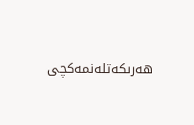ھەرىكەتلەنمەكچى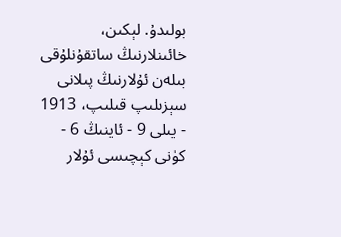بولىدۇ. لېكىن، خائىنلارنىڭ ساتقۇنلۇقى بىلەن ئۇلارنىڭ پىلانى سېزىلىپ قىلىپ، 1913 - يىلى 9 - ئاينىڭ 6 - كۈنى كېچىسى ئۇلار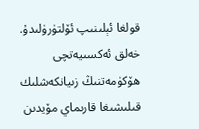قولغا ئېلىنىپ ئۆلتۈرۈلىدۇ. خەلق ئەكسىيەتچى ھۆكۈمەتنىڭ زىيانكەشلىك قىلىشىغا قارىماي مۆيدىن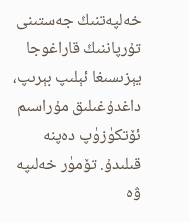خەلپەتنىڭ جەستىنى تۇرپاننىڭ قاراغوجا يېزىسىغا ئېلىپ بېرىپ، داغدۇغىلىق مۇراسىم ئۆتكۈزۈپ دەپنە قىلىدۇ. تۆمۈر خەلىپە ۋە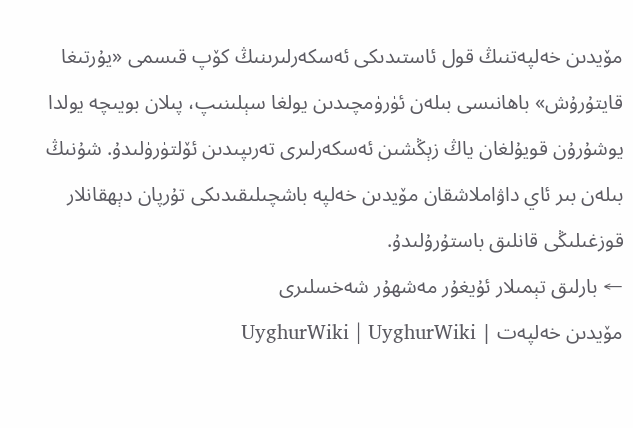مۆيدىن خەلپەتنىڭ قول ئاستىدىكى ئەسكەرلىرىنىڭ كۆپ قىسمى «يۇرتىغا قايتۇرۇش» باھانىسى بىلەن ئۈرۈمچىدىن يولغا سېلىنىپ، پىلان بويىچە يولدا يوشۇرۇن قويۇلغان ياڭ زېڭشىن ئەسكەرلىرى تەرىپىدىن ئۆلتۈرۈلىدۇ. شۇنىڭ بىلەن بىر ئاي داۋاملاشقان مۆيدىن خەلپە باشچىلىقىدىكى تۇرپان دېھقانلار قوزغىلىڭى قانلىق باستۇرۇلىدۇ.
← بارلىق تېمىلار ئۇيغۇر مەشھۇر شەخسلىرى
مۆيدىن خەلپەت | UyghurWiki | UyghurWiki